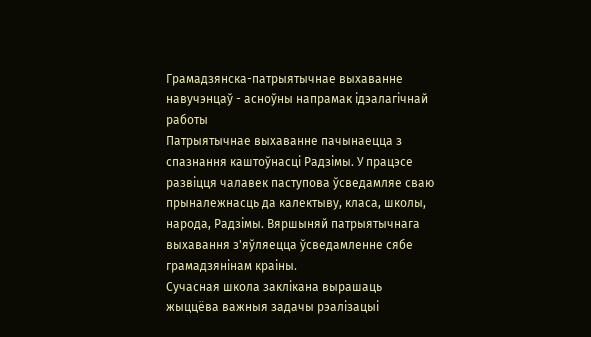Грамадзянска-патрыятычнае выхаванне навучэнцаў - асноўны напрамак ідэалагічнай работы
Патрыятычнае выхаванне пачынаецца з спазнання каштоўнасці Радзімы. У працэсе развіцця чалавек паступова ўсведамляе сваю прыналежнасць да калектыву, класа, школы, народа, Радзімы. Вяршыняй патрыятычнага выхавання з'яўляецца ўсведамленне сябе грамадзянінам краіны.
Сучасная школа заклікана вырашаць жыццёва важныя задачы рэалізацыі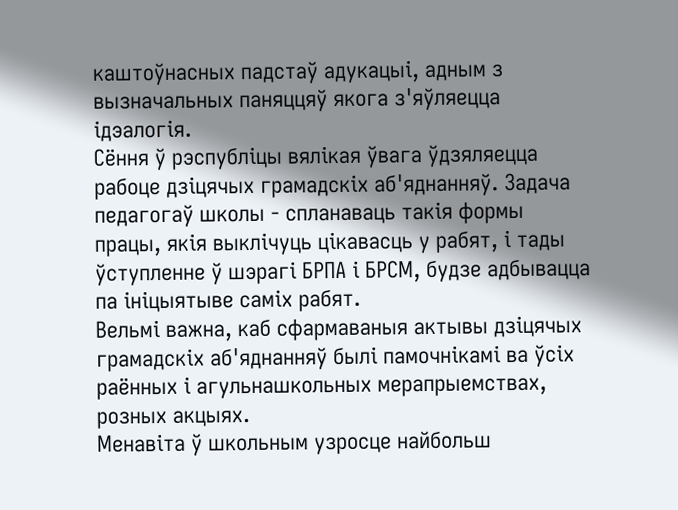каштоўнасных падстаў адукацыі, адным з вызначальных паняццяў якога з'яўляецца ідэалогія.
Сёння ў рэспубліцы вялікая ўвага ўдзяляецца рабоце дзіцячых грамадскіх аб'яднанняў. Задача педагогаў школы - спланаваць такія формы працы, якія выклічуць цікавасць у рабят, і тады ўступленне ў шэрагі БРПА і БРСМ, будзе адбывацца па ініцыятыве саміх рабят.
Вельмі важна, каб сфармаваныя актывы дзіцячых грамадскіх аб'яднанняў былі памочнікамі ва ўсіх раённых і агульнашкольных мерапрыемствах, розных акцыях.
Менавіта ў школьным узросце найбольш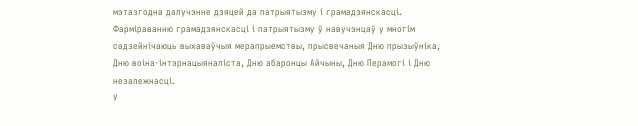мэтазгодна далучэнне дзяцей да патрыятызму і грамадзянскасці.
Фарміраванню грамадзянскасці і патрыятызму ў навучэнцаў у многім садзейнічаюць выхаваўчыя мерапрыемствы, прысвечаныя Дню прызыўніка, Дню воіна-інтэрнацыяналіста, Дню абаронцы Айчыны, Дню Перамогі і Дню незалежнасці.
У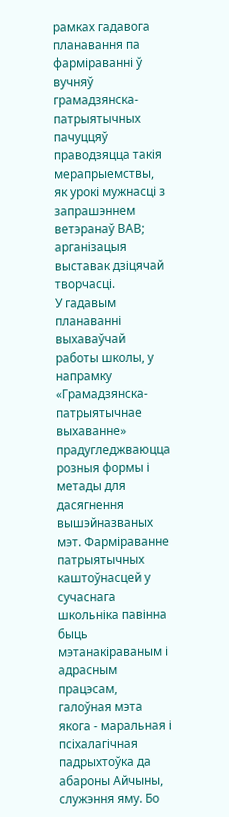рамках гадавога планавання па фарміраванні ў вучняў грамадзянска-патрыятычных пачуццяў праводзяцца такія мерапрыемствы, як урокі мужнасці з запрашэннем ветэранаў ВАВ; арганізацыя выставак дзіцячай творчасці.
У гадавым планаванні выхаваўчай работы школы, у напрамку «Грамадзянска-патрыятычнае выхаванне» прадугледжваюцца розныя формы і метады для дасягнення вышэйназваных мэт. Фарміраванне патрыятычных каштоўнасцей у сучаснага школьніка павінна быць мэтанакіраваным і адрасным працэсам, галоўная мэта якога - маральная і псіхалагічная падрыхтоўка да абароны Айчыны, служэння яму. Бо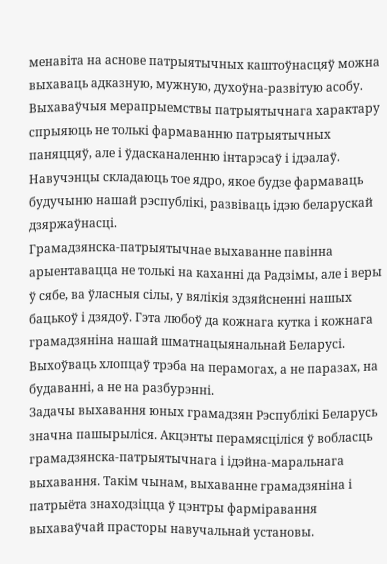менавіта на аснове патрыятычных каштоўнасцяў можна выхаваць адказную, мужную, духоўна-развітую асобу. Выхаваўчыя мерапрыемствы патрыятычнага характару спрыяюць не толькі фармаванню патрыятычных паняццяў, але і ўдасканаленню інтарэсаў і ідэалаў. Навучэнцы складаюць тое ядро, якое будзе фармаваць будучыню нашай рэспублікі, развіваць ідэю беларускай дзяржаўнасці.
Грамадзянска-патрыятычнае выхаванне павінна арыентавацца не толькі на каханні да Радзімы, але і веры ў сябе, ва ўласныя сілы, у вялікія здзяйсненні нашых бацькоў і дзядоў. Гэта любоў да кожнага кутка і кожнага грамадзяніна нашай шматнацыянальнай Беларусі. Выхоўваць хлопцаў трэба на перамогах, а не паразах, на будаванні, а не на разбурэнні.
Задачы выхавання юных грамадзян Рэспублікі Беларусь значна пашырыліся. Акцэнты перамясціліся ў вобласць грамадзянска-патрыятычнага і ідэйна-маральнага выхавання. Такім чынам, выхаванне грамадзяніна і патрыёта знаходзіцца ў цэнтры фарміравання выхаваўчай прасторы навучальнай установы.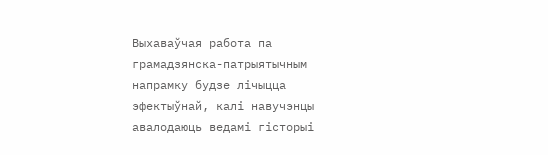Выхаваўчая работа па грамадзянска-патрыятычным напрамку будзе лічыцца эфектыўнай, калі навучэнцы авалодаюць ведамі гісторыі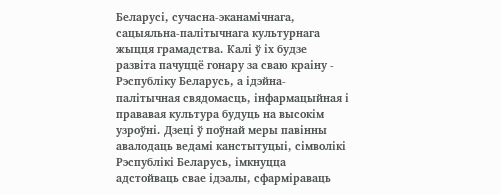Беларусі, сучасна-эканамічнага, сацыяльна-палітычнага культурнага жыцця грамадства. Калі ў іх будзе развіта пачуццё гонару за сваю краіну - Рэспубліку Беларусь, а ідэйна-палітычная свядомасць, інфармацыйная і прававая культура будуць на высокім узроўні. Дзеці ў поўнай меры павінны авалодаць ведамі канстытуцыі, сімволікі Рэспублікі Беларусь, імкнуцца адстойваць свае ідэалы, сфарміраваць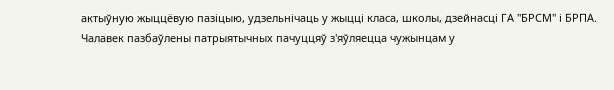актыўную жыццёвую пазіцыю, удзельнічаць у жыцці класа, школы, дзейнасці ГА "БРСМ" і БРПА.
Чалавек пазбаўлены патрыятычных пачуццяў з'яўляецца чужынцам у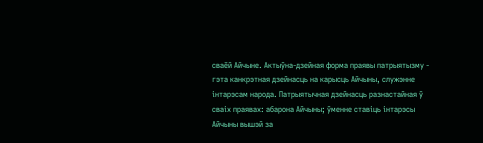сваёй Айчыне. Актыўна-дзейная форма праявы патрыятызму - гэта канкрэтная дзейнасць на карысць Айчыны, служэнне інтарэсам народа. Патрыятычная дзейнасць разнастайная ў сваіх праявах: абарона Айчыны; ўменне ставіць інтарэсы Айчыны вышэй за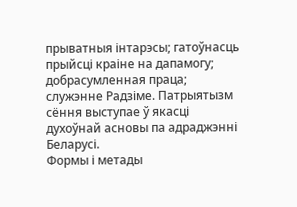прыватныя інтарэсы; гатоўнасць прыйсці краіне на дапамогу; добрасумленная праца; служэнне Радзіме. Патрыятызм сёння выступае ў якасці духоўнай асновы па адраджэнні Беларусі.
Формы і метады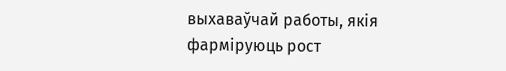выхаваўчай работы, якія фарміруюць рост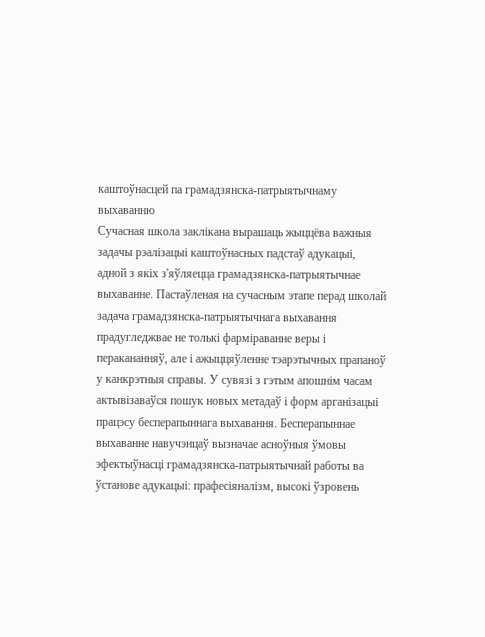каштоўнасцей па грамадзянска-патрыятычнаму выхаванню
Сучасная школа заклікана вырашаць жыццёва важныя задачы рэалізацыі каштоўнасных падстаў адукацыі, адной з якіх з'яўляецца грамадзянска-патрыятычнае выхаванне. Пастаўленая на сучасным этапе перад школай задача грамадзянска-патрыятычнага выхавання прадугледжвае не толькі фарміраванне веры і перакананняў, але і ажыццяўленне тэарэтычных прапаноў у канкрэтныя справы. У сувязі з гэтым апошнім часам актывізаваўся пошук новых метадаў і форм арганізацыі працэсу бесперапыннага выхавання. Бесперапыннае выхаванне навучэнцаў вызначае асноўныя ўмовы эфектыўнасці грамадзянска-патрыятычнай работы ва ўстанове адукацыі: прафесіяналізм, высокі ўзровень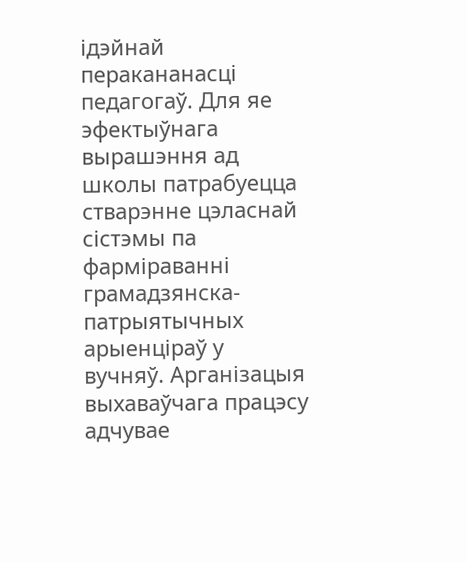ідэйнай перакананасці педагогаў. Для яе эфектыўнага вырашэння ад школы патрабуецца стварэнне цэласнай сістэмы па фарміраванні грамадзянска-патрыятычных арыенціраў у вучняў. Арганізацыя выхаваўчага працэсу адчувае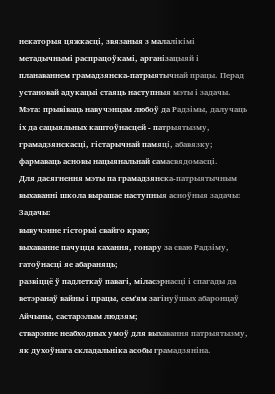некаторыя цяжкасці, звязаныя з малалікімі метадычнымі распрацоўкамі, арганізацыяй і планаваннем грамадзянска-патрыятычнай працы. Перад установай адукацыі стаяць наступныя мэты і задачы.
Мэта: прывіваць навучэнцам любоў да Радзімы, далучаць іх да сацыяльных каштоўнасцей - патрыятызму, грамадзянскасці, гістарычнай памяці, абавязку; фармаваць асновы нацыянальнай самасвядомасці.
Для дасягнення мэты па грамадзянска-патрыятычным выхаванні школа вырашае наступныя асноўныя задачы:
Задачы:
вывучэнне гісторыі свайго краю;
выхаванне пачуцця кахання, гонару за сваю Радзіму, гатоўнасці яе абараняць;
развіццё ў падлеткаў павагі, міласэрнасці і спагады да ветэранаў вайны і працы, сем'ям загінуўшых абаронцаў Айчыны, састарэлым людзям;
стварэнне неабходных умоў для выхавання патрыятызму, як духоўнага складальніка асобы грамадзяніна.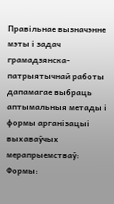Правільнае вызначэнне мэты і задач грамадзянска-патрыятычнай работы дапамагае выбраць аптымальныя метады і формы арганізацыі выхаваўчых мерапрыемстваў:
Формы: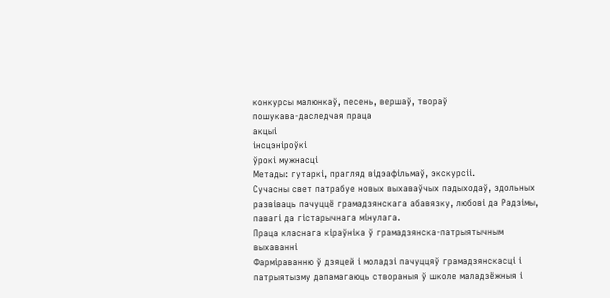конкурсы малюнкаў, песень, вершаў, твораў
пошукава-даследчая праца
акцыі
інсцэніроўкі
ўрокі мужнасці
Метады: гутаркі, прагляд відэафільмаў, экскурсіі.
Сучасны свет патрабуе новых выхаваўчых падыходаў, здольных развіваць пачуццё грамадзянскага абавязку, любові да Радзімы, павагі да гістарычнага мінулага.
Праца класнага кіраўніка ў грамадзянска-патрыятычным выхаванні
Фарміраванню ў дзяцей і моладзі пачуццяў грамадзянскасці і патрыятызму дапамагаюць створаныя ў школе маладзёжныя і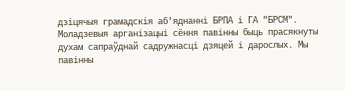дзіцячыя грамадскія аб'яднанні БРПА і ГА "БРСМ".
Моладзевыя арганізацыі сёння павінны быць прасякнуты духам сапраўднай садружнасці дзяцей і дарослых. Мы павінны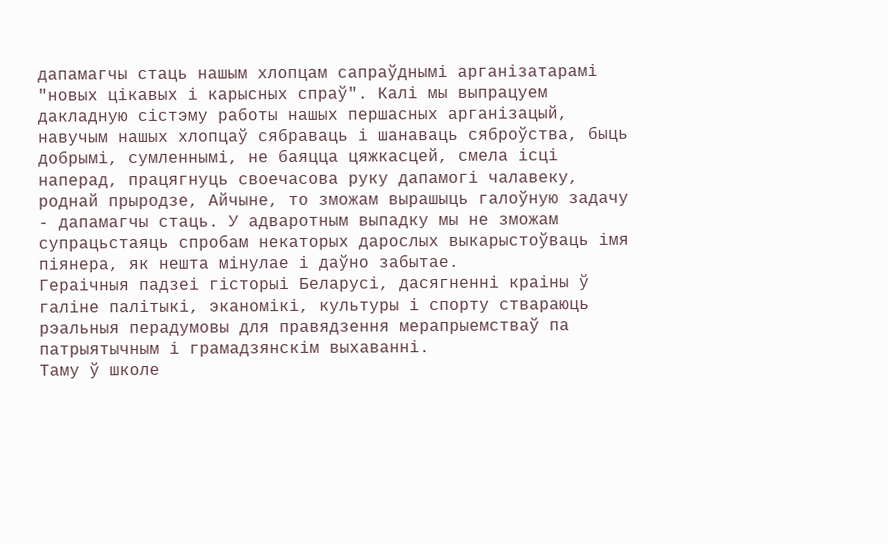дапамагчы стаць нашым хлопцам сапраўднымі арганізатарамі "новых цікавых і карысных спраў". Калі мы выпрацуем дакладную сістэму работы нашых першасных арганізацый, навучым нашых хлопцаў сябраваць і шанаваць сяброўства, быць добрымі, сумленнымі, не баяцца цяжкасцей, смела ісці наперад, працягнуць своечасова руку дапамогі чалавеку, роднай прыродзе, Айчыне, то зможам вырашыць галоўную задачу - дапамагчы стаць. У адваротным выпадку мы не зможам супрацьстаяць спробам некаторых дарослых выкарыстоўваць імя піянера, як нешта мінулае і даўно забытае.
Гераічныя падзеі гісторыі Беларусі, дасягненні краіны ў галіне палітыкі, эканомікі, культуры і спорту ствараюць рэальныя перадумовы для правядзення мерапрыемстваў па патрыятычным і грамадзянскім выхаванні.
Таму ў школе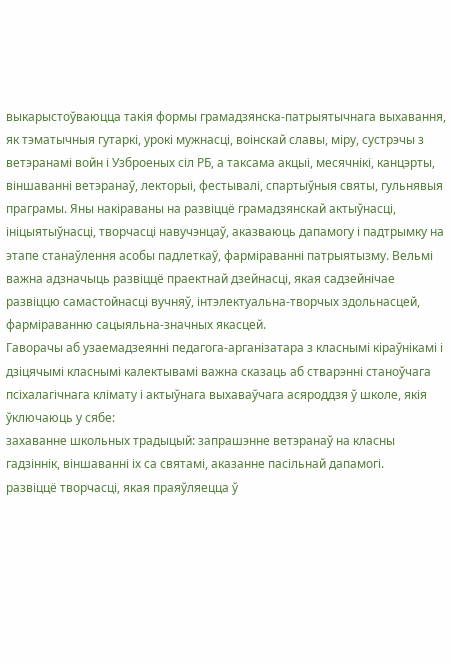выкарыстоўваюцца такія формы грамадзянска-патрыятычнага выхавання, як тэматычныя гутаркі, урокі мужнасці, воінскай славы, міру, сустрэчы з ветэранамі войн і Узброеных сіл РБ, а таксама акцыі, месячнікі, канцэрты, віншаванні ветэранаў, лекторыі, фестывалі, спартыўныя святы, гульнявыя праграмы. Яны накіраваны на развіццё грамадзянскай актыўнасці, ініцыятыўнасці, творчасці навучэнцаў, аказваюць дапамогу і падтрымку на этапе станаўлення асобы падлеткаў, фарміраванні патрыятызму. Вельмі важна адзначыць развіццё праектнай дзейнасці, якая садзейнічае развіццю самастойнасці вучняў, інтэлектуальна-творчых здольнасцей, фарміраванню сацыяльна-значных якасцей.
Гаворачы аб узаемадзеянні педагога-арганізатара з класнымі кіраўнікамі і дзіцячымі класнымі калектывамі важна сказаць аб стварэнні станоўчага псіхалагічнага клімату і актыўнага выхаваўчага асяроддзя ў школе, якія ўключаюць у сябе:
захаванне школьных традыцый: запрашэнне ветэранаў на класны гадзіннік, віншаванні іх са святамі, аказанне пасільнай дапамогі.
развіццё творчасці, якая праяўляецца ў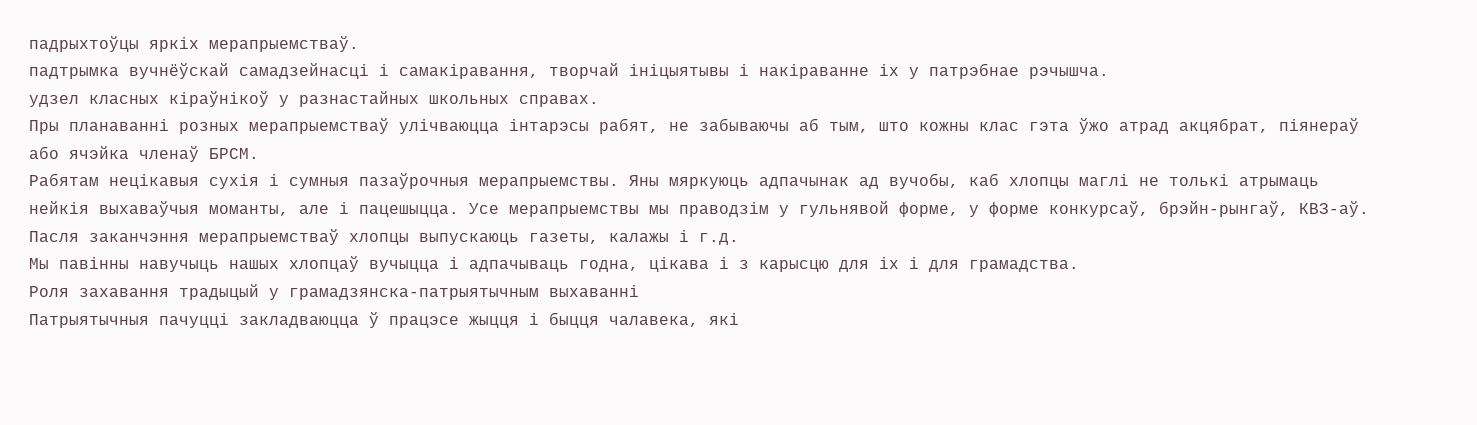падрыхтоўцы яркіх мерапрыемстваў.
падтрымка вучнёўскай самадзейнасці і самакіравання, творчай ініцыятывы і накіраванне іх у патрэбнае рэчышча.
удзел класных кіраўнікоў у разнастайных школьных справах.
Пры планаванні розных мерапрыемстваў улічваюцца інтарэсы рабят, не забываючы аб тым, што кожны клас гэта ўжо атрад акцябрат, піянераў або ячэйка членаў БРСМ.
Рабятам нецікавыя сухія і сумныя пазаўрочныя мерапрыемствы. Яны мяркуюць адпачынак ад вучобы, каб хлопцы маглі не толькі атрымаць нейкія выхаваўчыя моманты, але і пацешыцца. Усе мерапрыемствы мы праводзім у гульнявой форме, у форме конкурсаў, брэйн-рынгаў, КВЗ-аў. Пасля заканчэння мерапрыемстваў хлопцы выпускаюць газеты, калажы і г.д.
Мы павінны навучыць нашых хлопцаў вучыцца і адпачываць годна, цікава і з карысцю для іх і для грамадства.
Роля захавання традыцый у грамадзянска-патрыятычным выхаванні
Патрыятычныя пачуцці закладваюцца ў працэсе жыцця і быцця чалавека, які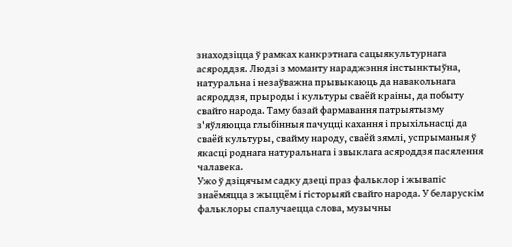знаходзіцца ў рамках канкрэтнага сацыякультурнага асяроддзя. Людзі з моманту нараджэння інстынктыўна, натуральна і незаўважна прывыкаюць да навакольнага асяроддзя, прыроды і культуры сваёй краіны, да побыту свайго народа. Таму базай фармавання патрыятызму з'яўляюцца глыбінныя пачуцці кахання і прыхільнасці да сваёй культуры, свайму народу, сваёй зямлі, успрыманыя ў якасці роднага натуральнага і звыклага асяроддзя пасялення чалавека.
Ужо ў дзіцячым садку дзеці праз фальклор і жывапіс знаёмяцца з жыццём і гісторыяй свайго народа. У беларускім фальклоры спалучаецца слова, музычны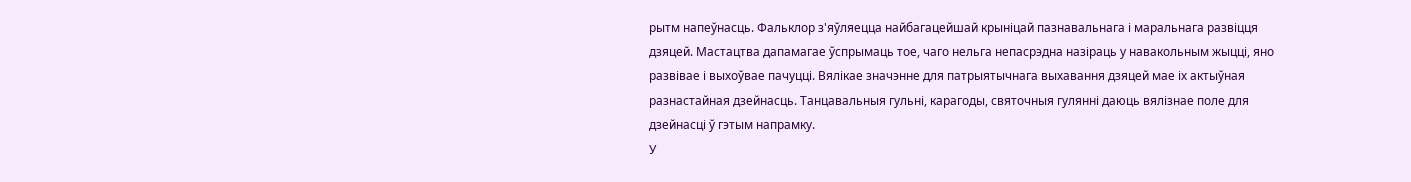рытм напеўнасць. Фальклор з'яўляецца найбагацейшай крыніцай пазнавальнага і маральнага развіцця дзяцей. Мастацтва дапамагае ўспрымаць тое, чаго нельга непасрэдна назіраць у навакольным жыцці, яно развівае і выхоўвае пачуцці. Вялікае значэнне для патрыятычнага выхавання дзяцей мае іх актыўная разнастайная дзейнасць. Танцавальныя гульні, карагоды, святочныя гулянні даюць вялізнае поле для дзейнасці ў гэтым напрамку.
У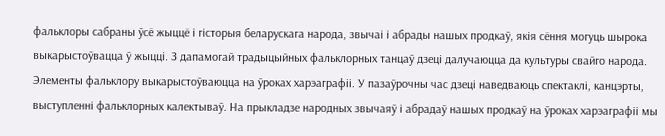фальклоры сабраны ўсё жыццё і гісторыя беларускага народа, звычаі і абрады нашых продкаў, якія сёння могуць шырока выкарыстоўвацца ў жыцці. З дапамогай традыцыйных фальклорных танцаў дзеці далучаюцца да культуры свайго народа. Элементы фальклору выкарыстоўваюцца на ўроках харэаграфіі. У пазаўрочны час дзеці наведваюць спектаклі, канцэрты, выступленні фальклорных калектываў. На прыкладзе народных звычаяў і абрадаў нашых продкаў на ўроках харэаграфіі мы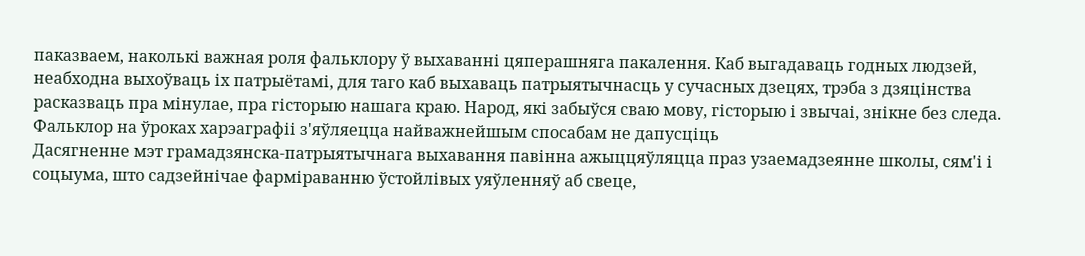паказваем, наколькі важная роля фальклору ў выхаванні цяперашняга пакалення. Каб выгадаваць годных людзей, неабходна выхоўваць іх патрыётамі, для таго каб выхаваць патрыятычнасць у сучасных дзецях, трэба з дзяцінства расказваць пра мінулае, пра гісторыю нашага краю. Народ, які забыўся сваю мову, гісторыю і звычаі, знікне без следа. Фальклор на ўроках харэаграфіі з'яўляецца найважнейшым спосабам не дапусціць
Дасягненне мэт грамадзянска-патрыятычнага выхавання павінна ажыццяўляцца праз узаемадзеянне школы, сям'і і соцыума, што садзейнічае фарміраванню ўстойлівых уяўленняў аб свеце,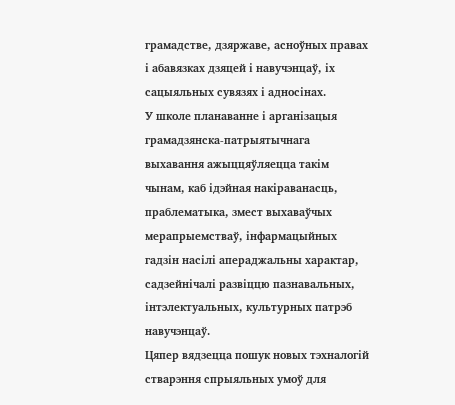грамадстве, дзяржаве, асноўных правах і абавязках дзяцей і навучэнцаў, іх сацыяльных сувязях і адносінах.
У школе планаванне і арганізацыя грамадзянска-патрыятычнага выхавання ажыццяўляецца такім чынам, каб ідэйная накіраванасць, праблематыка, змест выхаваўчых мерапрыемстваў, інфармацыйных гадзін насілі апераджальны характар, садзейнічалі развіццю пазнавальных, інтэлектуальных, культурных патрэб навучэнцаў.
Цяпер вядзецца пошук новых тэхналогій стварэння спрыяльных умоў для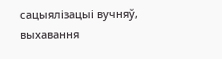сацыялізацыі вучняў, выхавання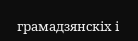грамадзянскіх і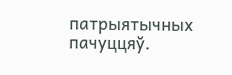патрыятычных пачуццяў.